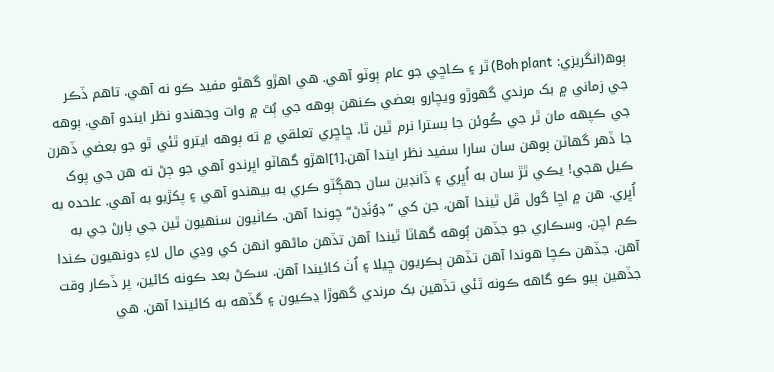ٻوھ(انگريزي: Boh plant) ٿر ۽ ڪاڇي جو عام ٻوٽو آهي. ھي اهڙو گهڻو مفيد ڪو نه آهي. تاهم ڏڪر جي زماني ۾ بک مرندي گهوڙو ويچارو بعضي ڪنهن ٻوهه جي ٻُٿ ۾ وات وجهندو نظر ايندو آهي. ٻوهه جي ڪپهه مان ٿر جي ڪُوئن جا بسترا نرم ٿين ٿا. ڇاڇري تعلقي ۾ ته ٻوهه ايترو ٿئي ٿو جو بعضي ڏهرن جا ڏهر گهاٽن ٻوهن سان سارا سفيد نظر ايندا آهن.[1]اهڙو گهاٽو اڀرندو آهي جو ڄڻ ته هن جي پوک ڪيل هجي! يڪي ٿڙ سان به اُڀري ۽ ڏانڊين سان جهڳٽو ڪري به بيهندو آهي ۽ پکڙيو به آهي. علحده به اُڀري. هن ۾ اڇا گول ڦل ٿيندا آهن، جن کي ”ڊوُنَڍڻ“ چوندا آهن. ڪاٺيون سنهيون ٿين جي ٻارڻ جي به ڪم اچن. وسڪاري جو جڏهن ٻُوهه گهاٽا ٿيندا آهن تڏهن ماڻهو انهن کي وڍي مال لاءِ دونهيون ڪندا آهن. جڏهن ڪچا هوندا آهن تڏهن ٻڪريون ڇيلا ۽ اُٺ کائيندا آهن. سڪڻ بعد ڪونه کائين، پر ڏڪار وقت جڏهين ٻيو ڪو گاهه ڪونه ٿئي تڏهين بک مرندي گهوڙا ڍڪيون ۽ گڏهه به کائيندا آهن. هي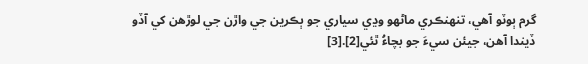گرم ٻوٽو آهي، تنهنڪري ماڻهو وڍي سياري جو ٻڪرين جي واڙن جي لوڙهن کي آڏو ڏيندا آهن، جيئن سيءَ جو بچاءُ ٿئي[2].[3]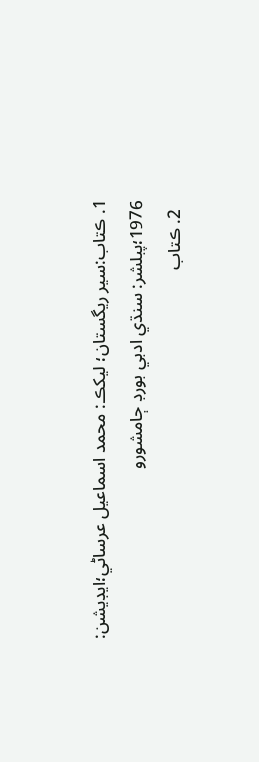1. ڪتاب:سير ريگستان؛ ليکڪ: محمد اسماعيل عرساڻي؛ايڊيشن: 1976؛پبلشر: سنڌي ادبي بورڊ ڄامشورو
  2. ڪتاب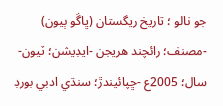جو نالو ؛ تاريخ ريگستان (ڀاڱو ٻيون) -مصنف؛ رائچند هريجن -ايڊيشن؛ ٽيون- سال؛ 2005ع -ڇپائيندڙ؛ سنڌي ادبي بورڊ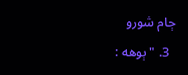ڄام شورو
  3. "ٻوهه :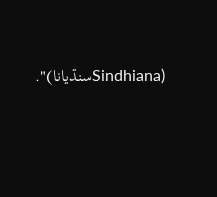(Sindhianaسنڌيانا)".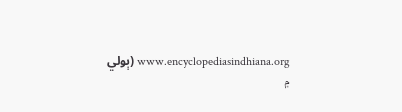www.encyclopediasindhiana.org (ٻولي ۾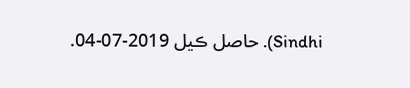Sindhi). حاصل ڪيل 2019-07-04.